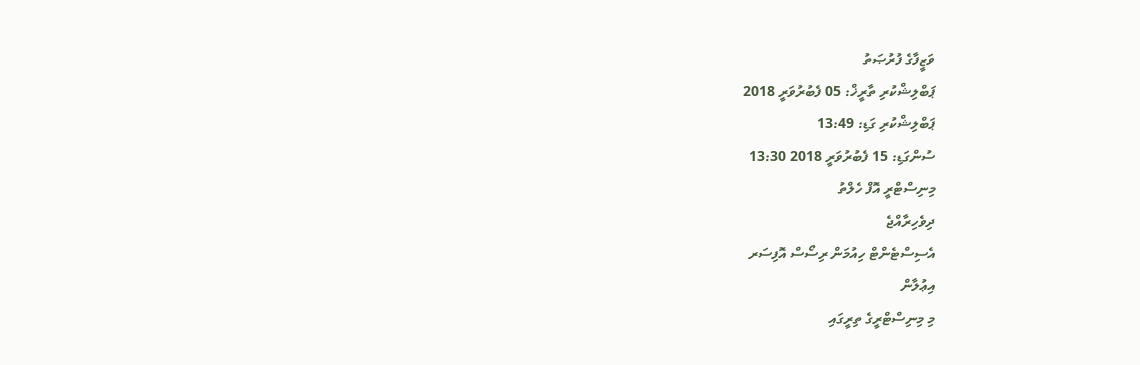ވަޒީފާގެ ފުރުޞަތު
ޕަބްލިޝްކުރި ތާރީޚް: 05 ފެބުރުވަރީ 2018
ޕަބްލިޝްކުރި ގަޑި: 13:49
ސުންގަޑި: 15 ފެބުރުވަރީ 2018 13:30
މިނިސްޓްރީ އޮފް ހެލްތު
ދިވެހިރާއްޖެ
އެސިސްޓެންޓް ހިއުމަން ރިސޯސް އޮފިސަރ
އިޢުލާން
މި މިނިސްޓްރީގެ ތިރީގައި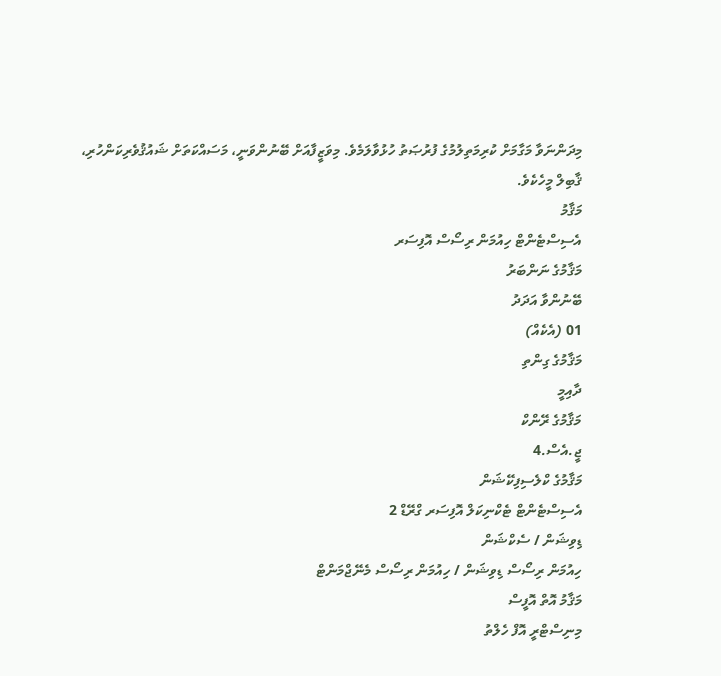މިދަންނަވާ މަގާމަށް ކުރިމަތިލުމުގެ ފުރުޞަތު ހުޅުވާލަމެވެ. މިވަޒީފާއަށް ބޭނުންވަނީ، މަސައްކަތަށް ޝައުޤުވެރިކަންހުރި، ޤާބިލް މީހެކެވެ.
މަޤާމު
އެސިސްޓެންޓް ހިއުމަން ރިސޯސް އޮފިސަރ
މަޤާމުގެ ނަންބަރު
ބޭނުންވާ އަދަދު
01 (އެކެއް)
މަޤާމުގެ ގިންތި
ދާއިމީ
މަޤާމުގެ ރޭންކް
ޖީ.އެސް.4
މަޤާމުގެ ކްލެސިފިކޭޝަން
އެސިސްޓެންޓް ޓެކްނިކަލް އޮފިސަރ ގްރޭޑް 2
ޑިވިޝަން / ސެކްޝަން
ހިއުމަން ރިސޯސް ޑިވިޝަން / ހިއުމަން ރިސޯސް މެނޭޖްމަންޓް
މަޤާމު އޮތް އޮފީސް
މިނިސްޓްރީ އޮފް ހެލްތު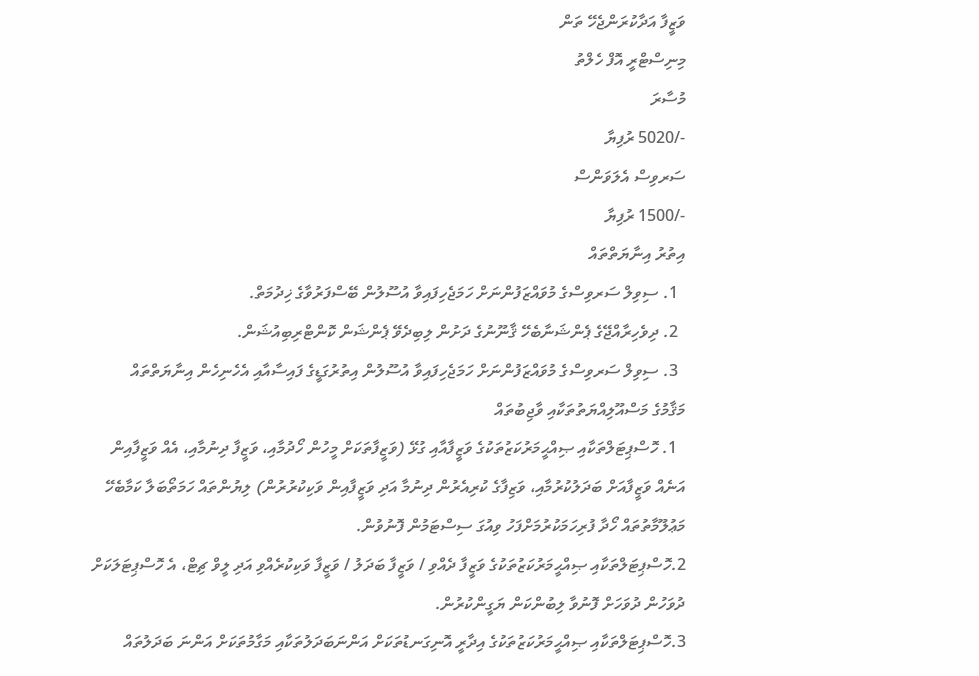ވަޒީފާ އަދާކުރަންޖެހޭ ތަން
މިނިސްޓްރީ އޮފް ހެލްތު
މުސާރަ
-/5020 ރުފިޔާ
ސަރވިސް އެލަވަންސް
-/1500 ރުފިޔާ
އިތުރު އިނާޔަތްތައް
  1. ސިވިލް ސަރވިސްގެ މުވައްޒަފުންނަށް ހަމަޖެހިފައިވާ އުސޫލުން ބޭސްފަރުވާގެ ޚިދުމަތް.
  2. ދިވެހިރާއްޖޭގެ ޕެންޝަނާބެހޭ ޤާނޫނުގެ ދަށުން ލިބިދެވޭ ޕެންޝަން ކޮންޓްރިބިއުޝަން.
  3. ސިވިލް ސަރވިސްގެ މުވައްޒަފުންނަށް ހަމަޖެހިފައިވާ އުސޫލުން އިތުރުގަޑީގެ ފައިސާއާއި އެހެނިހެން އިނާޔަތްތައް
މަޤާމުގެ މަސްއޫލިއްޔަތުތަކާއި ވާޖިބުތައް
  1. ހޮސްޕިޓަލްތަކާއި ޞިއްޙީމަރުކަޒުތަކުގެ ވަޒީފާއާއި ގުޅޭ (ވަޒީފާތަކަށް މީހުން ހޯދުމާއި، ވަޒީފާ ދިނުމާއި، އެއް ވަޒީފާއިން އަނެއް ވަޒީފާއަށް ބަދަލުކުރުމާއި، ވަޒިފާގެ ކުރިއެރުން ދިނުމާ އަދި ވަޒީފާއިން ވަކިކުރުރުން) ލިޔުންތައް ހަމަތޯބަލާ ކަމާބެހޭ މަޢުލޫމާތުތައް ހޯދާ ފުރިހަމަކުރުމަށްފަހު ވިއުގަ ސިސްޓަމުން ފޮނުވުން.
2.ހޮސްޕިޓަލްތަކާއި ޞިއްޙީމަރުކަޒުތަކުގެ ވަޒީފާ ދެއްވި / ވަޒީފާ ބަދަލު / ވަޒީފާ ވަކިކުރެއްވި އަދި ލީވް ޗިޓް، އެ ހޮސްޕިޓަލަކަށް ދުވަހުން ދުވަހަށް ފޮނުވާ ލިބުންކަން ޔަގީންކުރުން.
3.ހޮސްޕިޓަލްތަކާއި ޞިއްޙީމަރުކަޒުތަކުގެ އިދާރީ އޮނިގަނޑުތަކަށް އަންނަބަދަލުތަކާއި މަގާމުތަކަށް އަންނަ ބަދަލުތައް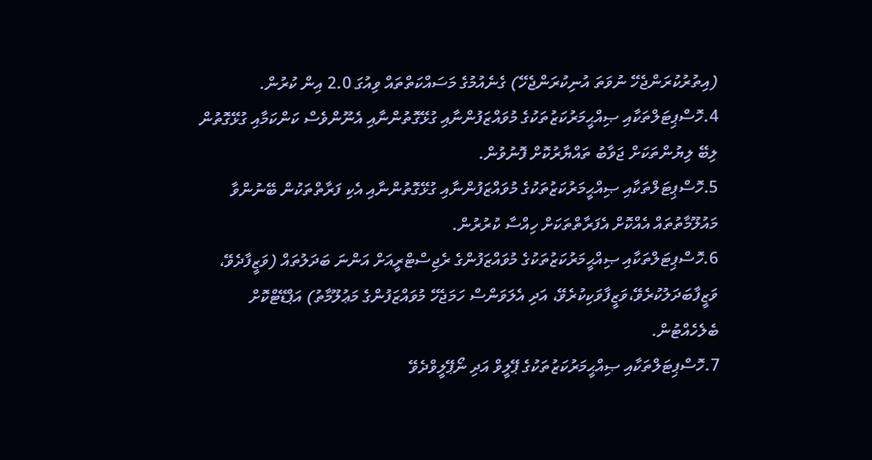(އިތުރުކުރަންޖެހޭ ނުވަތަ އުނިކުރަންޖެހޭ) ގެނެއުމުގެ މަސައްކަތްތައް ވިއުގަ 2.0 އިން ކުރުން.
4.ހޮސްޕިޓަލްތަކާއި ޞިއްޙީމަރުކަޒުތަކުގެ މުވައްޒަފުންނާއި ގުޅޭގޮތުންނާއި އެނޫންވެސް ކަންކަމާއި ގުޅޭގޮތުން ލިބޭ ލިޔުންތަކަށް ޖަވާބު ތައްޔާރުކޮށް ފޮނުވުން.
5.ހޮސްޕިޓަލްތަކާއި ޞިއްޙީމަރުކަޒުތަކުގެ މުވައްޒަފުންނާއި ގުޅޭގޮތުންނާއި އެކި ފަރާތްތަކުން ބޭނުންވާ މައުލޫމާތުތައް އެއްކޮށް އެފަރާތްތަކަށް ހިއްސާ ކުރުރުން.
6.ހޮސްޕިޓަލްތަކާއި ޞިއްޙީމަރުކަޒުތަކުގެ މުވައްޒަފުންގެ ރެޖިސްޓްރީއަށް އަންނަ ބަދަލުތައް (ވަޒީފާދެވޭ، ވަޒީފާބަދަލުކުރެވޭ،ވަޒީފާވަކިކުރެވޭ، އަދި އެލަވަންސް ހަމަޖެހޭ މުވައްޒަފުންގެ މަޢުލޫމާތު) އަޕްޑޭޓްކޮށް ބެލެހެއްޓުން.
7.ހޮސްޕިޓަލްތަކާއި ޞިއްޙީމަރުކަޒުތަކުގެ ޕޭލީވް އަދި ނޯޕޭލީވްދެވޭ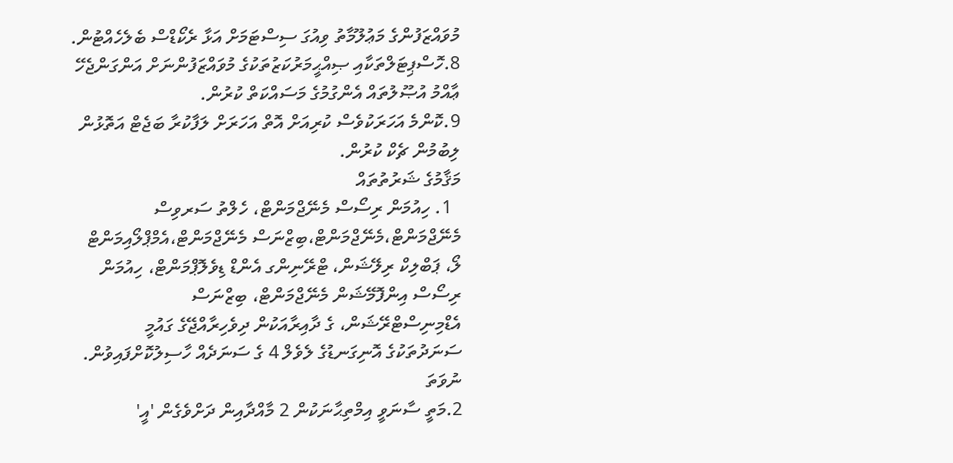މުވައްޒަފުންގެ މަޢުލޫމާތު ވިއުގަ ސިސްޓަމަށް އަޅާ ރެކޯޑްސް ބެލެހެއްޓުން.
8.ހޮސްޕިޓަލްތަކާއި ޞިއްޙީމަރުކަޒުތަކުގެ މުވައްޒަފުންނަށް އަންގަންޖެހޭ ޢާއްމު އުޞޫލުތައް އެންގުމުގެ މަސައްކަތް ކުރުން.
9.ކޮންމެ އަހަރަކުވެސް ކުރިއަށް އޮތް އަހަރަށް ލަފާކުރާ ބަޖެޓް އަތޮޅުން ލިބުމުން ޗެކް ކުރުން.
މަޤާމުގެ ޝަރުތުތައް
  1. ހިއުމަން ރިސޯސް މެނޭޖްމަންޓް، ހެލްތު ސަރވިސް މެނޭޖްމަންޓް،މެނޭޖްމަންޓް،ބިޒްނަސް މެނޭޖްމަންޓް،އެމްޕްލޯއިމަންޓް ލޯ، ޕަބްލިކް ރިލޭޝަން، ޓްރޭނިންގ އެންޑް ޑިވެލޮޕްމަންޓް، ހިއުމަން ރިސޯސް އިންފޮމޭޝަން މެނޭޖްމަންޓް، ބިޒްނަސް އެޑްމިނިސްޓްރޭޝަން، ގެ ދާއިރާއަކުން ދިވެހިރާއްޖޭގެ ގައުމީ ސަނަދުތަކުގެ އޮނިގަނޑުގެ ލެވެލް 4 ގެ ސަނަދެއް ހާސިލުކޮށްފައިވުން.
ނުވަތަ
2.މަތީ ސާނަވީ އިމްތިޙާނަކުން 2 މާއްދާއިން ދަށްވެގެން 'އީ'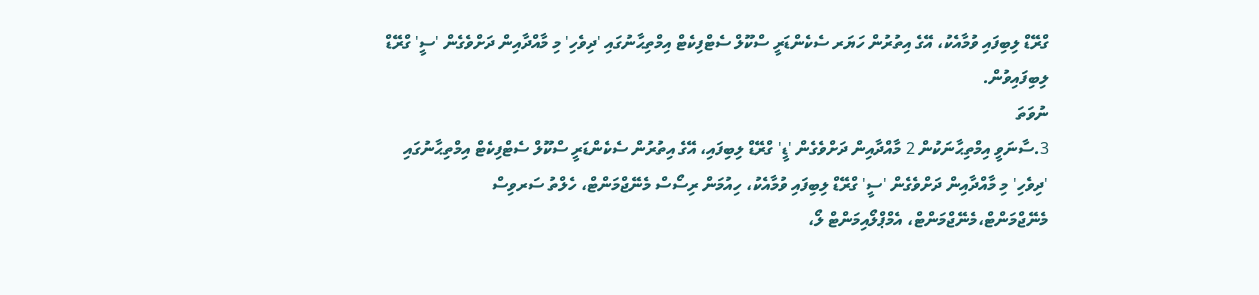ގްރޭޑް ލިބިފައި ވުމާއެކު، އޭގެ އިތުރުން ހަޔަރ ސެކެންޑަރީ ސްކޫލް ސެޓްފިކެޓް އިމްތިޙާނުގައި 'ދިވެހި' މި މާއްދާއިން ދަށްވެގެން 'ސީ' ގްރޭޑް ލިބިފައިވުން.
ނުވަތަ
3.ސާނަވީ އިމްތިޙާނަކުން 2 މާއްދާއިން ދަށްވެގެން 'ޑީ' ގްރޭޑް ލިބިފައި، އޭގެ އިތުރުން ސެކެންޑަރީ ސްކޫލް ސެޓްފިކެޓް އިމްތިޙާނުގައި 'ދިވެހި' މި މާއްދާއިން ދަށްވެގެން 'ސީ' ގްރޭޑް ލިބިފައި ވުމާއެކު، ހިއުމަން ރިސޯސް މެނޭޖްމަންޓް، ހެލްތު ސަރވިސް މެނޭޖްމަންޓް،މެނޭޖްމަންޓް، އެމްޕްލޯއިމަންޓް ލޯ،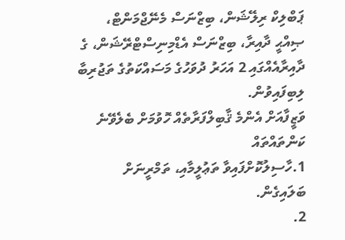ޕަބްލިކް ރިލޭޝަން، ބިޒްނަސް މެނޭޖްމަންޓް، ޞިއްޙީ ދާއިރާ، ބިޒްނަސް އެޑްމިނިސްޓްރޭޝަން، ގެ ދާއިރާއެއްގައި 2 އަހަރު ދުވަހުގެ މަސައްކަތުގެ ތަޖުރިބާ ލިބިފައިވުން.
ވަޒީފާއަށް އެންމެ ޤާބިލްފަރާތެއް ހޮވުމަށް ބެލެވޭނެ ކަންތައްތައް
1.ހާސިލުކޮށްފައިވާ ތަޢުލީމާއި، ތަމްރީނަށް ބަލައިގެން.
2.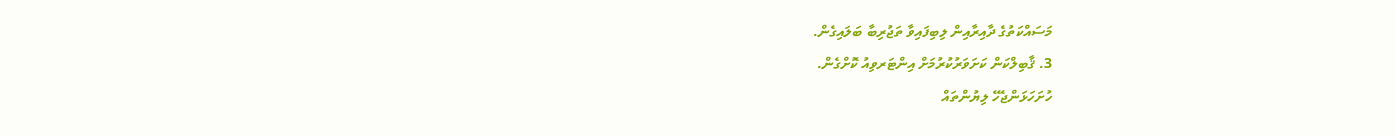މަސައްކަތުގެ ދާއިރާއިން ލިބިފައިވާ ތަޖުރިބާ ބަލައިގެން.
3. ޤާބިލްކަން ކަށަވަރުކުރުމަށް އިންޓަރވިއު ކޮށްގެން.
ހުށަހަޅަންޖެހޭ ލިޔުންތައް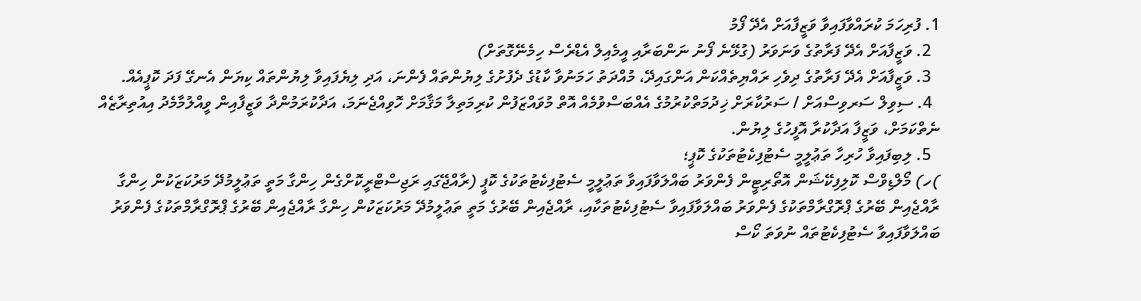1. ފުރިހަމަ ކުރައްވާފައިވާ ވަޒީފާއަށް އެދޭ ފޯމު
  2. ވަޒީފާއަށް އެދޭ ފަރާތުގެ ވަނަވަރު (ގުޅޭނެ ފޯނު ނަންބަރާއި އީމެއިލް އެޑްރެސް ހިމެނޭގޮތަށް)
  3. ވަޒީފާއަށް އެދޭ ފަރާތުގެ ދިވެހި ރައްޔިތެއްކަން އަންގައިދޭ، މުއްދަތު ހަމަނުވާ ކާޑުގެ ދެފުށުގެ ލިޔުންތައް ފެންނަ، އަދި ލިޔެފައިވާ ލިޔުންތައް ކިޔަން އެނގޭ ފަދަ ކޮޕީއެއް.
  4. ސިވިލް ސަރވިސްއަށް / ސަރުކާރަށް ޚިދުމަތްކުރުމުގެ އެއްބަސްވުމެއް އޮތް މުވައްޒަފުން ކުރިމަތިލާ މަޤާމަށް ހޮވިއްޖެނަމަ، އަދާކުރަމުންދާ ވަޒީފާއިން ވީއްލުމާމެދު އިއުތިރާޒެއް ނެތްކަމަށް، ވަޒީފާ އަދާކުރާ އޮފީހުގެ ލިޔުން.
  5. ލިބިފައިވާ ހުރިހާ ތަޢުލީމީ ސެޓުފިކެޓުތަކުގެ ކޮޕީ؛
)ހ) މޯލްޑިވްސް ކޮލިފިކޭޝަން އޮތޯރިޓީން ފެންވަރު ބައްލަވާފައިވާ ތަޢުލީމީ ސެޓުފިކެޓުތަކުގެ ކޮޕީ (ރާއްޖޭގައި ރަޖިސްޓްރީކޮށްގެން ހިންގާ މަތީ ތަޢުލީމުދޭ މަރުކަޒަކުން ހިންގާ ރާއްޖެއިން ބޭރުގެ ޕްރޮގްރާމްތަކުގެ ފެންވަރު ބައްލަވާފައިވާ ސެޓުފިކެޓުތަކާއި، ރާއްޖެއިން ބޭރުގެ މަތީ ތަޢުލީމުދޭ މަރުކަޒަކުން ހިންގާ ރާއްޖެއިން ބޭރުގެ ޕްރޮގްރާމްތަކުގެ ފެންވަރު ބައްލަވާފައިވާ ސެޓުފިކެޓުތައް ނުވަތަ ކޯސް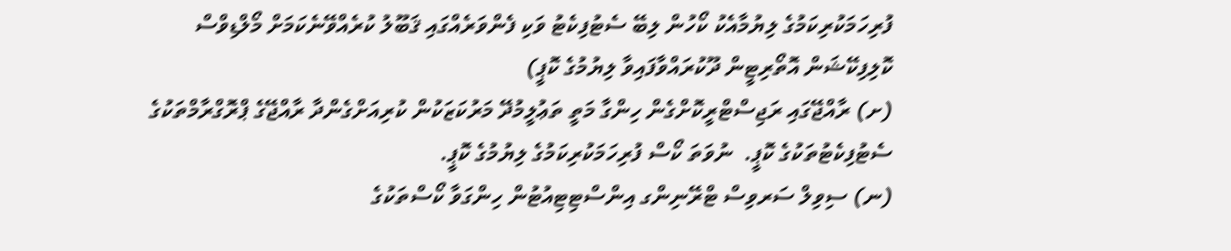ފުރިހަމަކުރިކަމުގެ ލިޔުމާއެކު ކޯހުން ލިބޭ ސެޓުފިކެޓު ވަކި ފެންވަރެއްގައި ޤަބޫލު ކުރެއްވޭނެކަމަށް މޯލްޑިވްސް ކޮލިފިކޭޝަން އޮތޯރިޓީން ދޫކުރައްވާފައިވާ ލިޔުމުގެ ކޮޕީ)
(ށ) ރާއްޖޭގައި ރަޖިސްޓްރީކޮށްގެން ހިންގާ މަތީ ތަޢުލީމުދޭ މަރުކަޒަކުން ކުރިއަށްގެންދާ ރާއްޖޭގެ ޕްރޮގްރާމްތަކުގެ ސެޓުފިކެޓުތަކުގެ ކޮޕީ.  ނުވަތަ ކޯސް ފުރިހަމަކުރިކަމުގެ ލިޔުމުގެ ކޮޕީ.
(ނ) ސިވިލް ސަރވިސް ޓްރޭނިންގ އިންސްޓިޓިއުޓުން ހިންގަވާ ކޯސްތަކުގެ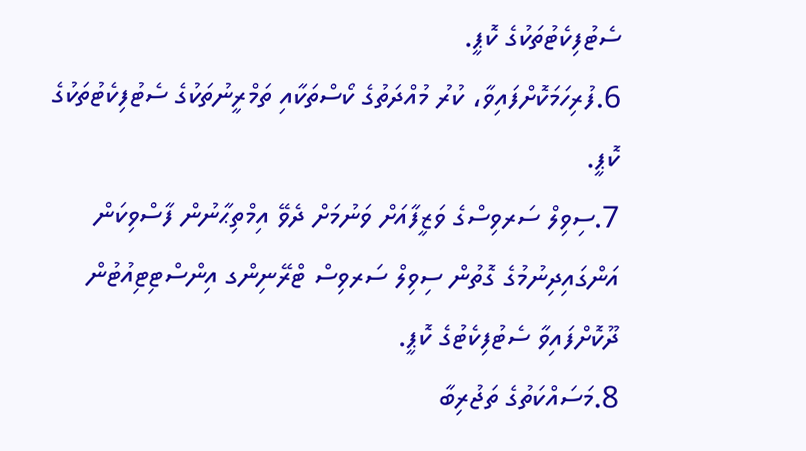ސެޓުފިކެޓުތަކުގެ ކޮޕީ.
6.ފުރިހަމަކޮށްފައިވާ، ކުރު މުއްދަތުގެ ކޯސްތަކާއި ތަމްރީނުތަކުގެ ސެޓުފިކެޓުތަކުގެ ކޮޕީ.
7.ސިވިލް ސަރވިސްގެ ވަޒީފާއަށް ވަނުމަށް ދެވޭ އިމްތިޙާނުން ފާސްވިކަން އަންގައިދިނުމުގެ ގޮތުން ސިވިލް ސަރވިސް ޓްރޭނިންގ އިންސްޓިޓިއުޓުން ދޫކޮށްފައިވާ ސެޓުފިކެޓުގެ ކޮޕީ.
8.މަސައްކަތުގެ ތަޖުރިބާ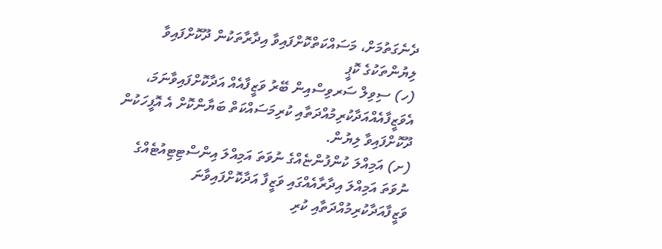ދެނެގަތުމަށް، މަސައްކަތްކޮށްފައިވާ އިދާރާތަކުން ދޫކޮށްފައިވާ ލިޔުންތަކުގެ ކޮޕީ
(ހ) ސިވިލް ސަރވިސްއިން ބޭރު ވަޒީފާއެއް އަދާކޮށްފައިވާނަމަ، އެވަޒީފާއެއްއަދާކުރިމުއްދަތާއި ކުރިމަސައްކަތް ބަޔާންކޮށް އެ އޮފީހަކުން ދޫކޮށްފައިވާ ލިޔުން.
(ށ) އަމިއްލަ ކުންފުންޏެއްގެ ނުވަތަ އަމިއްލަ އިންސްޓިޓިއުޓެއްގެ  ނުވަތަ އަމިއްލަ އިދާރާއެއްގައި ވަޒީފާ އަދާކޮށްފައިވާނަ ވަޒީފާއަދާކުރިމުއްދަތާއި ކުރި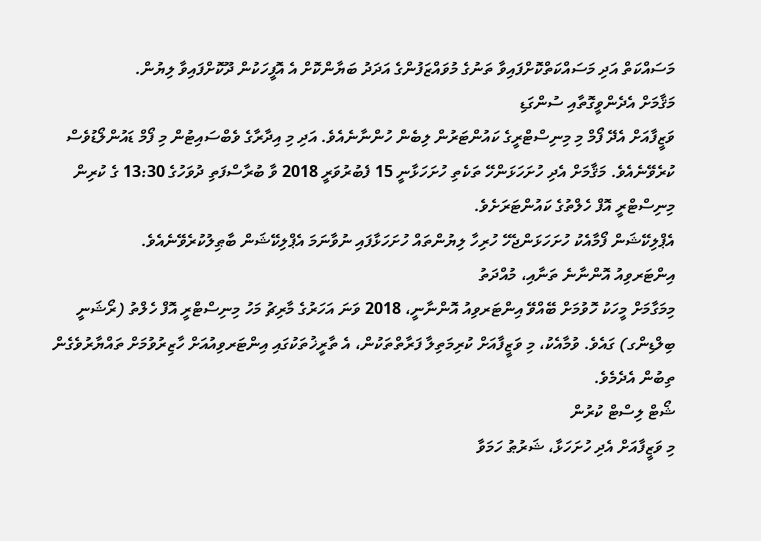މަސައްކަތް އަދި މަސައްކަތްކޮށްފައިވާ ތަނުގެ މުވައްޒަފުންގެ އަދަދު ބަޔާންކޮށް އެ އޮފީހަކުން ދޫކޮށްފައިވާ ލިޔުން.
މަޤާމަށް އެދެންވީގޮތާއި ސުންގަޑި
ވަޒީފާއަށް އެދޭ ފޯމް މި މިނިސްޓްރީގެ ކައުންޓަރުން ލިބެން ހުންނާނެއެވެ. އަދި މި އިދާރާގެ ވެބްސައިޓުން މި ފޯމް ޑައުންލޯޑުވެސް ކުރެވޭނެއެވެ. މަޤާމަށް އެދި ހުށަހަޅަންހޭ ތަކެތި ހުށަހަޅާނީ 15 ފެބުރުވަރީ 2018 ވާ ބުރާސްފަތި ދުވަހުގެ 13:30 ގެ ކުރިން މިނިސްޓްރީ އޮފް ހެލްތުގެ ކައުންޓަރަށެވެ.
އެޕްލިކޭޝަން ފޯމާއެކު ހުށަހަޅަންޖެހޭ ހުރިހާ ލިޔުންތައް ހުށަހަޅާފައި ނުވާނަމަ އެޕްލިކޭޝަން ބާޠިލުކުރެވޭނެއެވެ.
އިންޓަރވިއު އޮންނާނެ ތަނާއި، މުއްދަތު
މިމަގާމަށް މީހަކު ހޮވުމަށް ބޭއްވޭ އިންޓަރވިއު އޮންނާނީ، 2018 ވަނަ އަހަރުގެ މާރިޗު މަހު މިނިސްޓްރީ އޮފް ހެލްތު (ރޯޝަނީ  ބިލްޑިންގ) ގައެވެ. ވުމާއެކު، މި ވަޒީފާއަށް ކުރިމަތިލާ ފަރާތްތަކުން، އެ ތާރީޚުތަކުގައި އިންޓަރވިއުއަށް ހާޒިރުވުމަށް ތައްޔާރުވެގެން ތިބުން އެދެމެވެ.
ޝޯޓް ލިސްޓް ކުރުން
މި ވަޒީފާއަށް އެދި ހުށަހަޅާ، ޝަރުޠު ހަމަވާ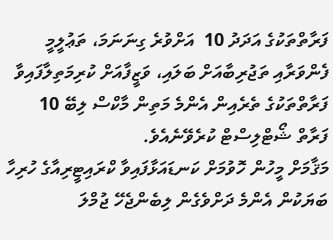ފަރާތްތަކުގެ އަދަދު 10  އަށްވުރެ ގިނަނަމަ، ތަޢުލީމީ ފެންވަރާއި ތަޖުރިބާއަށް ބަލައި، ވަޒީފާއަށް ކުރިމަތިލާފައިވާ ފަރާތްތަކުގެ ތެރެއިން އެންމެ މަތިން މާކްސް ލިބޭ 10 ފަރާތް ޝޯޓްލިސްޓް ކުރެވޭނެއެވެ.
މަޤާމަށް މީހުން ހޮވުމަށް ކަނޑައަޅާފައިވާ ކްރައިޓީރިއާގެ ހުރިހާ ބަޔަކުން އެންމެ ދަށްވެގެން ލިބެންޖެހޭ ޖުމްލަ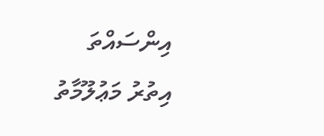އިންސައްތަ
އިތުރު މަޢުލޫމާތު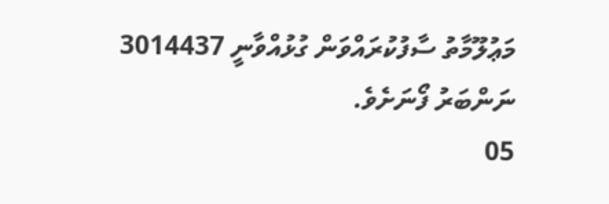މަޢުލޫމާތު ސާފުކުރައްވަން ގުޅުއްވާނީ 3014437 ނަންބަރު ފޯނަށެވެ.
05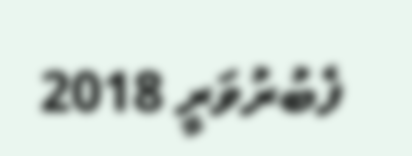ފެބުރުވަރީ 2018